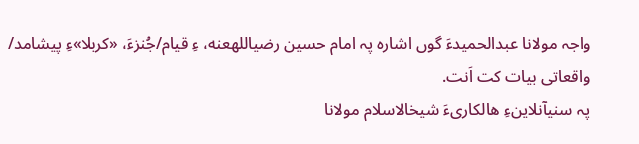واجہ مولانا عبدالحمیدءَ گوں اشاره پہ امام حسین رضیاللهعنه، ءِ قیام/جُنزءَ، «کربلا»ءِ پیشامد/ واقعاتی بیات کت اَنت.
پہ سنیآنلاینءِ هالکاریءَ شیخالاسلام مولانا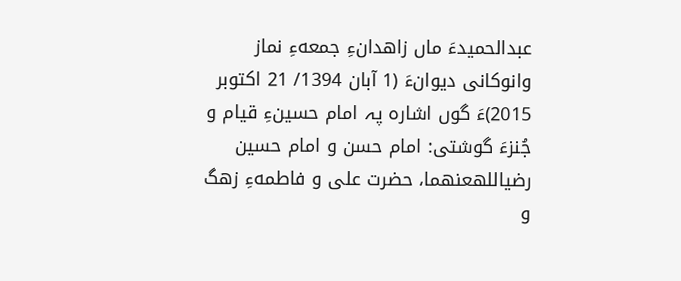عبدالحمیدءَ ماں زاهدانءِ جمعهءِ نماز وانوکانی دیوانءَ (1 آبان 1394/ 21 اکتوبر 2015)ءَ گوں اشاره پہ امام حسینءِ قیام و جُنزءَ گوشتی: امام حسن و امام حسین رضیاللهعنهما، حضرت علی و فاطمهءِ زهگ و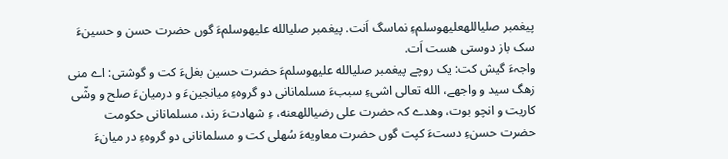پیغمبر صلیاللهعلیهوسلمءِ نماسگ اَنت. پیغمبر صلیالله علیهوسلمءَ گوں حضرت حسن و حسینءَ سک باز دوستی هست اَت.
واجہءَ گیش کت: یک روچے پیغمبر صلیالله علیهوسلمءَ حضرت حسین بغلءَ کت و گوشتی: اے منی زهگ سید و واجهے، الله تعالی اشیءِ سببءَ مسلمانانی دو گروهءِ میانجینءَ و درمیانءَ صلح و وشّی کاریت و انچو بوت، وهدے کہ حضرت علی رضیاللهعنه، ءِ شهادتءَ رند، مسلمانانی حکومت حضرت حسنءِ دستءَ کپت گوں حضرت معاویهءَ سُهلی کت و مسلمانانی دو گروهءِ در میانءَ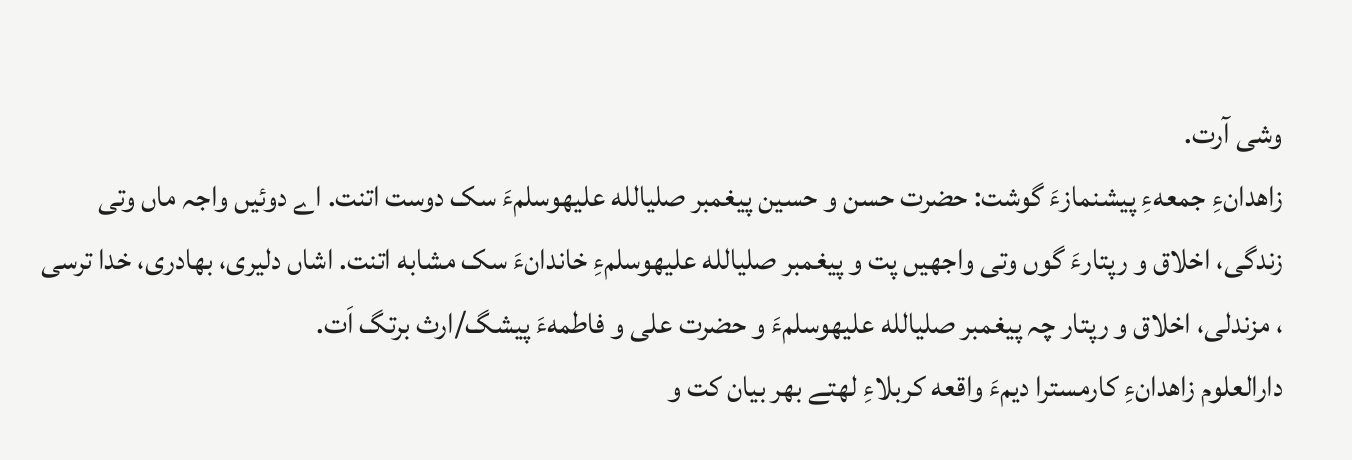وشی آرت.
زاهدانءِ جمعهءِ پیشنمازءَ گوشت: حضرت حسن و حسین پیغمبر صلیالله علیهوسلمءَ سک دوست اتنت. اے دوئیں واجہ ماں وتی زندگی، اخلاق و رپتارءَ گوں وتی واجهیں پت و پیغمبر صلیالله علیهوسلمءِ خاندانءَ سک مشابه اتنت. اشاں دلیری، بهادری، خدا ترسی ، مزندلی، اخلاق و رپتار چہ پیغمبر صلیالله علیهوسلمءَ و حضرت علی و فاطمهءَ پیشگ/ارث برتگ اَت.
دارالعلوم زاهدانءِ کارمسترا دیمءَ واقعه کربلاءِ لهتے بهر بیان کت و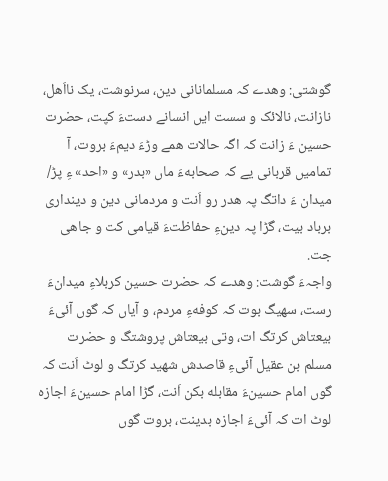گوشتی: وهدے کہ مسلمانانی دین، سرنوشت، یک نااَهل، نازانت، نالائک و سست ایں انسانے دستءَ کپت، حضرت حسین ءَ زانت کہ اگہ حالات همے وڑءَ دیمءَ بروت، آ تمامیں قربانی یے کہ صحابهءَ ماں «بدر» و «احد» ءِ پڑ/ میدان ءَ داتگ پہ هدر رو اَنت و مردمانی دین و دینداری برباد بیت، گڑا پہ دینءِ حفاظتءَ قیامی کت و جاهی جت.
واجہءَ گوشت: وهدے کہ حضرت حسین کربلاءِ میدانءَ رست، سهیگ بوت کہ کوفهءِ مردم، و آیاں کہ گوں آئیءَ بیعتاش کرتگ ات، وتی بیعتاش پروشتگ و حضرت مسلم بن عقیل آئیءِ قاصدش شهید کرتگ و لوٹ اَنت کہ گوں امام حسینءَ مقابله بکن اَنت، گڑا امام حسینءَ اجازه لوٹ ات کہ آئیءَ اجازه بدینت، بروت گوں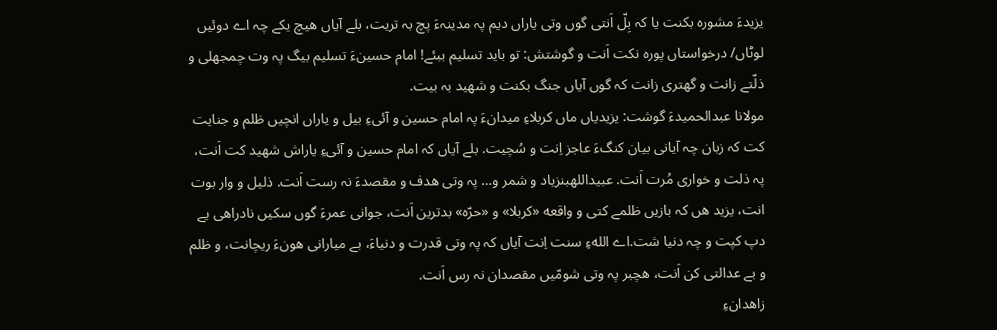یزیدءَ مشوره بکنت یا کہ بِلّ اَنتی گوں وتی یاراں دیم پہ مدینہءَ پچ بہ تریت، بلے آیاں هیچ یکے چہ اے دوئیں لوٹاں/ درخواستاں پوره نکت اَنت و گوشتش: تو باید تسلیم ببئے! امام حسینءَ تسلیم بیگ پہ وت چمجهلی و ذلّتے زانت و گهتری زانت کہ گوں آیاں جنگ بکنت و شهید بہ بیت.
مولانا عبدالحمیدءَ گوشت: یزیدیاں ماں کربلاءِ میدانءَ پہ امام حسین و آئیءِ بیل و یاراں انچیں ظلم و جنایت کت کہ زبان چہ آیانی بیان کنگءَ عاجز اِنت و سُچیت. بلے آیاں کہ امام حسین و آئیءِ یاراش شهید کت اَنت، پہ ذلت و خواری مُرت اَنت. عبیداللهبنزیاد و شمر و… پہ وتی هدف و مقصدءَ نہ رست اَنت. ذلیل و وار بوت انت، یزید هں کہ بازیں ظلمے کتی و واقعه «کربلا» و «حرّه» بدترین اَنت، جوانی عمرءَ گوں سکیں نادراهی یے دپ کپت و چہ دنیا شت.اے اللهءِ سنت اِنت آیاں کہ پہ وتی قدرت و دنیاءَ، بے میارانی هونءَ ریچانت، و ظلم و بے عدالتی کن اَنت، هچبر پہ وتی شومّیں مقصدان نہ رس اَنت.
زاهدانءِ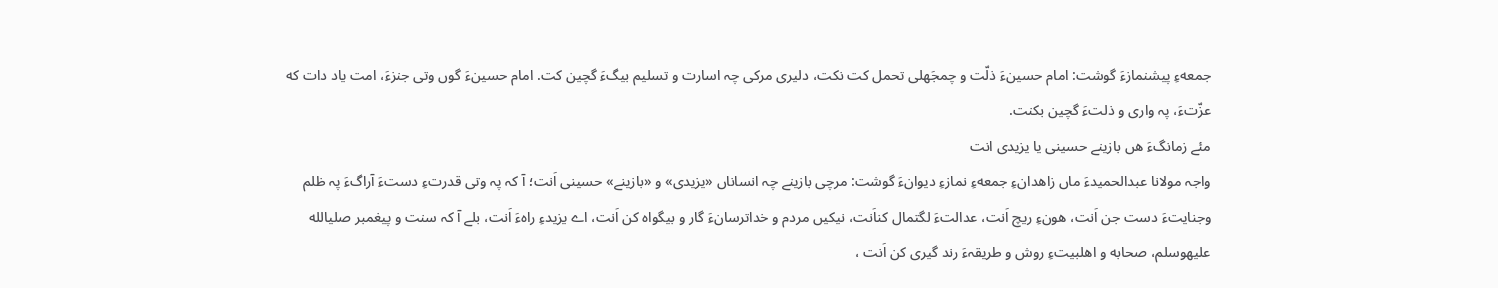جمعهءِ پیشنمازءَ گوشت: امام حسینءَ ذلّت و چمجَهلی تحمل کت نکت، دلیری مرکی چہ اسارت و تسلیم بیگءَ گچین کت. امام حسینءَ گوں وتی جنزءَ، امت یاد دات که عزّتءَ، پہ واری و ذلتءَ گچین بکنت.
مئے زمانگءَ هں بازینے حسینی یا یزیدی انت
واجہ مولانا عبدالحمیدءَ ماں زاهدانءِ جمعهءِ نمازءِ دیوانءَ گوشت: مرچی بازینے چہ انساناں «یزیدی» و «بازینے» حسینی اَنت؛ آ کہ پہ وتی قدرتءِ دستءَ آراگءَ پہ ظلم وجنایتءَ دست جن اَنت، هونءِ ریچ اَنت، عدالتءَ لگتمال کناَنت، نیکیں مردم و خداترسانءَ گار و بیگواه کن اَنت، اے یزیدءِ راهءَ اَنت، بلے آ کہ سنت و پیغمبر صلیالله علیهوسلم، صحابه و اهلبیتءِ روش و طریقہءَ رند گیری کن اَنت ،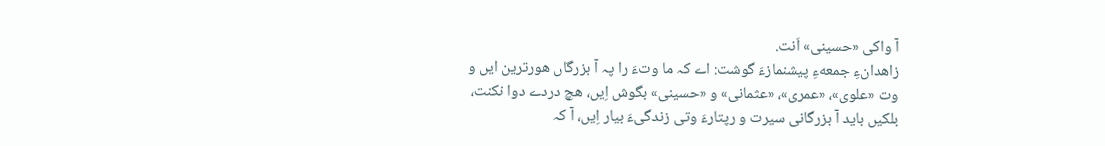آ واکی «حسینی» اَنت.
زاهدانءِ جمعهءِ پیشنمازءَ گوشت: اے کہ ما وتءَ را پہ آ بزرگاں هورترین ایں و وت «علوی»، «عمری»، «عثمانی» و «حسینی» بگوش اِیں، هچ دردے دوا نکنت، بلکیں باید آ بزرگانی سیرت و رپتارءَ وتی زندگیءَ بیار اِیں، آ کہ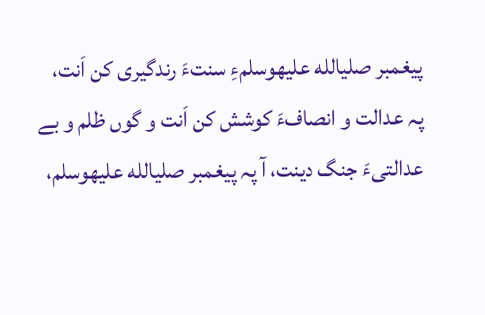پیغمبر صلیالله علیهوسلمءِ سنتءَ رندگیری کن اَنت، پہ عدالت و انصافءَ کوشش کن اَنت و گوں ظلم و بے عدالتیءَ جنگ دینت، آ پہ پیغمبر صلیالله علیهوسلم،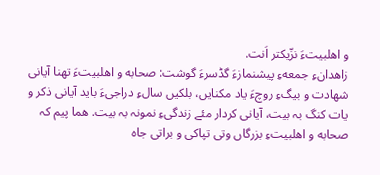و اهلبیتءَ نزّیکتر اَنت.
زاهدانءِ جمعهءِ پیشنمازءَ گڈسرءَ گوشت: صحابه و اهلبیتءَ تهنا آیانی شهادت و بیگءِ روچءَ یاد مکنایں، بلکیں سالءِ دراجیءَ باید آیانی ذکر و یات کنگ بہ بیت، آیانی کردار مئے زندگیءِ نمونہ بہ بیت. هما پیم کہ صحابه و اهلبیتءِ بزرگاں وتی تپاکی و براتی جاه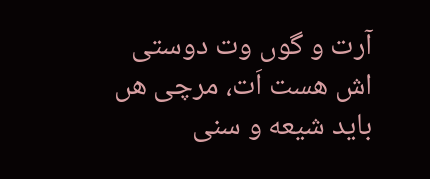آرت و گوں وت دوستی اش هست اَت، مرچی هں باید شیعه و سنی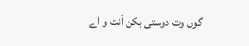گوں وت دوستی بکن اَنت و اے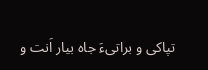تپاکی و براتیءَ جاه بیار اَنت و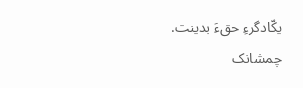یکّادگرءِ حقءَ بدینت.
چمشانک